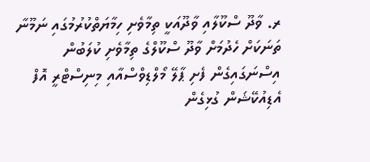ރ. ވާދޫ ސްކޫލާއި ވާދޫއަކީ ތިމާވެށި ހިމާޔަތްކުރުމުގައި ނަމޫނާ ތަނަކަށް ހެދުމަށް ވާދޫ ސްކޫލްގެ ތިމާވެށި ކުލަބުން އިސްނަގައިގެން ފެށި ޕާލޭ މޯލްޑިވްސްއާއި މިނިސްޓްރީ އޮފް އެޑިއުކޭޝަން ގުޅިގެން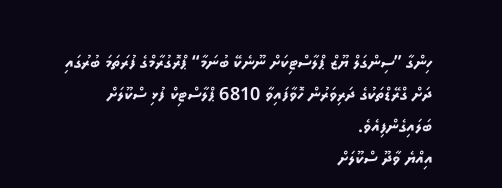ހިންގާ ”ސިންގަލް ޔޫޒް ޕްލާސްޓިކަށް ނޫނެކޭ ބުނަމާ“ ޕްރޮގުރާމްގެ ފުރަތަމަ ބުރުގައި ދަށް ގްރޭޑްތަކުގެ ދަރިވަރުން ހޮވާފައިވާ 6810 ޕްލާސްޓިކް ފުޅި ސްކޫލަށް ބަލައިގެންފިއެވެ.
އިއްޔެ ވާދޫ ސްކޫލަށް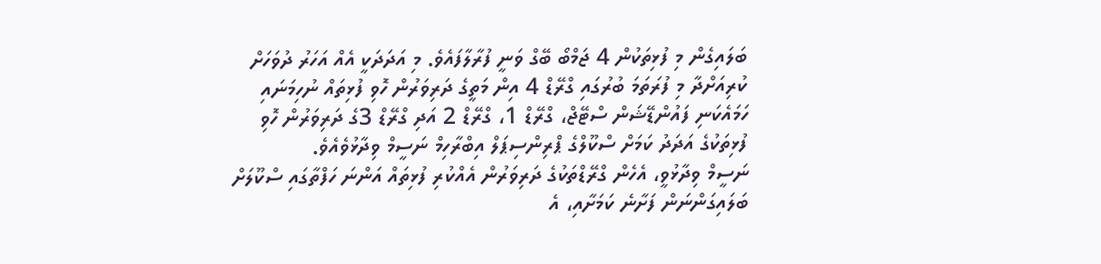ބަލައިގެން މި ފުޅިތަކުން 4 ޖަމްބޯ ބޭގް ވަނީ ފުރާލާފައެވެ. މި އަދަދަކީ އެއް އަހަރު ދުވަހަށް ކުރިއަށްދާ މި ފުރަތަމަ ބުރުގައި ގްރޭޑް 4 އިން މަތީގެ ދަރިވަރުން ހޮވި ފުޅިތައް ނުހިމަނައި ހަމައެކަނި ފައުންޑޭޝަން ސްޓޭޖް، ގްރޭޑް 1، ގްރޭޑް 2 އަދި ގްރޭޑް 3ގެ ދަރިވަރުން ހޮވި ފުޅިތަކުގެ އަދަދު ކަމަށް ސްކޫލްގެ ޕްރިންސިޕަލް އިބްރާހިމް ނަސީމް ވިދާޅުވެއެވެ.
ނަސީމް ވިދާޅުވީ، އެހެން ގްރޭޑްތަކުގެ ދަރިވަރުން އެއްކުރި ފުޅިތައް އަންނަ ހަފްތާގައި ސްކޫލަށް ބަލައިގަންނަން ފަށާނެ ކަމަށާއި، އެ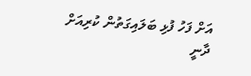އަށް ފަހު ފުޅި ބަލައިގަތުން ކުރިއަށް ދާނީ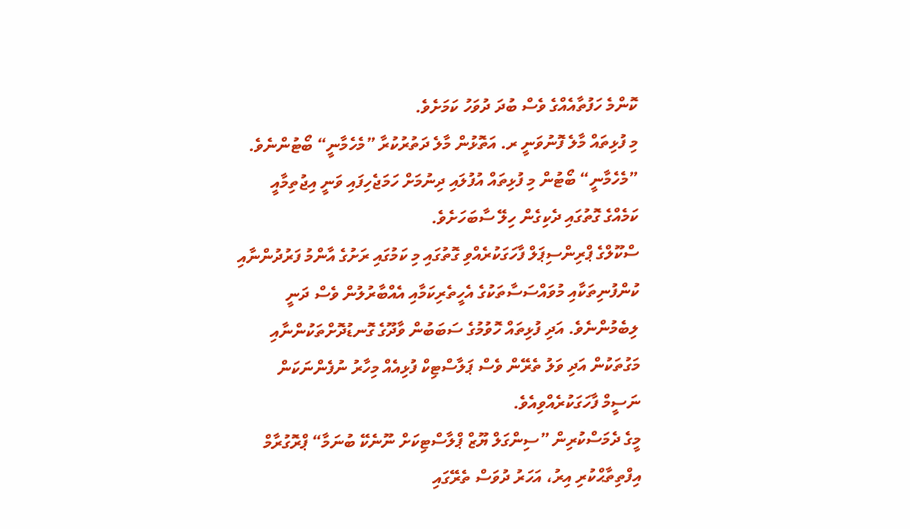ކޮންމެ ހަފުތާއެއްގެ ވެސް ބުދަ ދުވަހު ކަމަށެވެ.
މި ފުޅިތައް މާލެ ފޮނުވަނީ ރ. އަތޮޅުން މާލެ ދަތުރުކުރާ ”މެހެމާނީ“ ބޯޓުންނެވެ. ”މެހެމާނީ“ ބޯޓުން މި ފުޅިތައް އުފުލައި ދިނުމަށް ހަމަޖެހިފައި ވަނީ އިޖުތިމާއީ ކަމެއްގެ ގޮތުގައި ދެކިގެން ހިލޭ ސާބަހަށެވެ.
ސްކޫލްގެ ޕްރިންސިޕަލް ފާހަގަކުރެއްވި ގޮތުގައި މި ކަމުގައި ރަށުގެ އާންމު ފަރުދުންނާއި ކުންފުނިތަކާއި މުވައްސަސާތަކުގެ އެހީތެރިކަމާއި އެއްބާރުލުން ވެސް ދަނީ ލިބެމުންނެވެ. އަދި ފުޅިތައް ހޮވުމުގެ ސަބަބުން ވާދޫގެ ގޮނޑުދޮށްތަކުންނާއި މަގުތަކުން އަދި ވަލު ތެރޭން ވެސް ޕަލާސްޓިކް ފުޅިއެއް މިހާރު ނުފެންނަކަން ނަސީމް ފާހަގަކުރެއްވިއެވެ.
މީގެ ދެމަސްކުރިން ”ސިންގަލް ޔޫޒް ޕްލާސްޓިކަށް ނޫނެކޭ ބުނަމާ“ ޕްރޮގުރާމް އިފްތިތާޙްކުރި އިރު، އަހަރު ދުވަސް ތެރޭގައި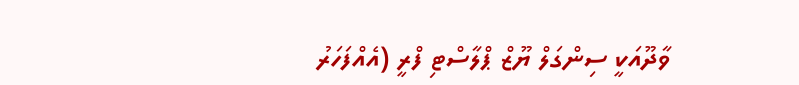ވާދޫއަކީ ސިންގަލް ޔޫޒް ޕްލާސްޓި ފްރީ (އެއްފަހަރު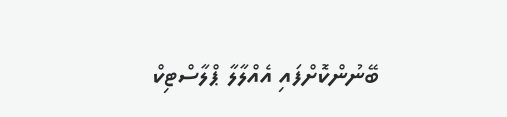ބޭނުންކޮށްފައި އެއްލާލާ ޕްލާސްޓިކް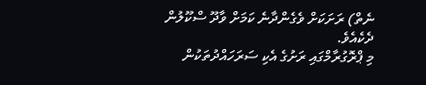ނެތް) ރަށަކަށް ވެގެންދާނެ ކަމަށް ވާދޫ ސްކޫލުން ދެކެއެވެ.
މި ޕްރޮގުރާމްގައި ރަށުގެ އެކި ސަރަހައްދުތަކުން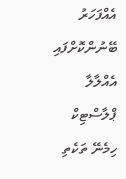އެއްފަހަރު ބޭނުންކޮށްފައި އެއްލާލާ ޕްލާސްޓިކް ހިމެނޭ ތަކެތި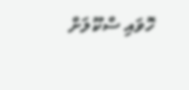ހޮވައި ސްކޫލަށް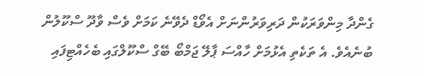ގެންދާ މިންވަރަކުން ދަރިވަރުންނަށް އެވޯޑް ދެވޭނެ ކަމަށް ވެސް ވާދޫ ސްކޫލުން ބުނެއެވެ. އެ ތަކެތި އެޅުމަށް ހާއްސަ ޕާލޭ ޖަމްބޯ ބޭގް ސްކޫލްގައި ބެހެއްޓިފައި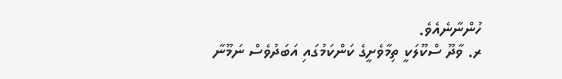ހުންނާނެއެވެ.
ރ. ވާދޫ ސްކޫލަކީ ތިމާވެށީގެ ކަންކަމުގައި އަބަދުވެސް ނަމޫނާ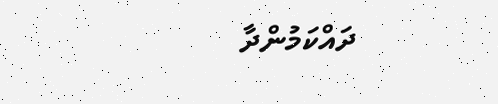ދައްކަމުންދާ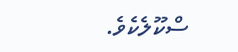ސްކޫލެކެވެ.